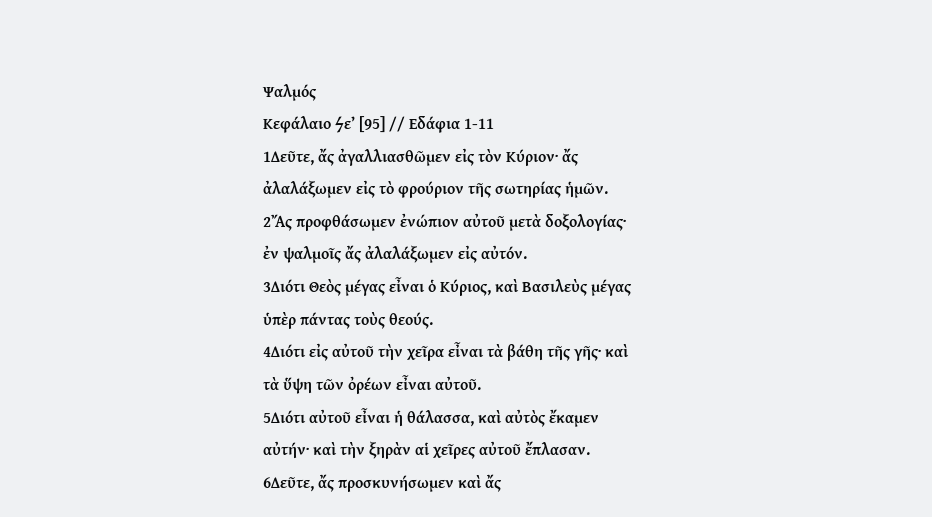Ψαλμός
Κεφάλαιο ϟε’ [95] // Εδάφια 1-11
1Δεῦτε, ἄς ἀγαλλιασθῶμεν εἰς τὸν Κύριον· ἄς ἀλαλάξωμεν εἰς τὸ φρούριον τῆς σωτηρίας ἡμῶν.
2Ἄς προφθάσωμεν ἐνώπιον αὐτοῦ μετὰ δοξολογίας· ἐν ψαλμοῖς ἄς ἀλαλάξωμεν εἰς αὐτόν.
3Διότι Θεὸς μέγας εἶναι ὁ Κύριος, καὶ Βασιλεὺς μέγας ὑπὲρ πάντας τοὺς θεούς.
4Διότι εἰς αὐτοῦ τὴν χεῖρα εἶναι τὰ βάθη τῆς γῆς· καὶ τὰ ὕψη τῶν ὀρέων εἶναι αὐτοῦ.
5Διότι αὐτοῦ εἶναι ἡ θάλασσα, καὶ αὐτὸς ἔκαμεν αὐτήν· καὶ τὴν ξηρὰν αἱ χεῖρες αὐτοῦ ἔπλασαν.
6Δεῦτε, ἄς προσκυνήσωμεν καὶ ἄς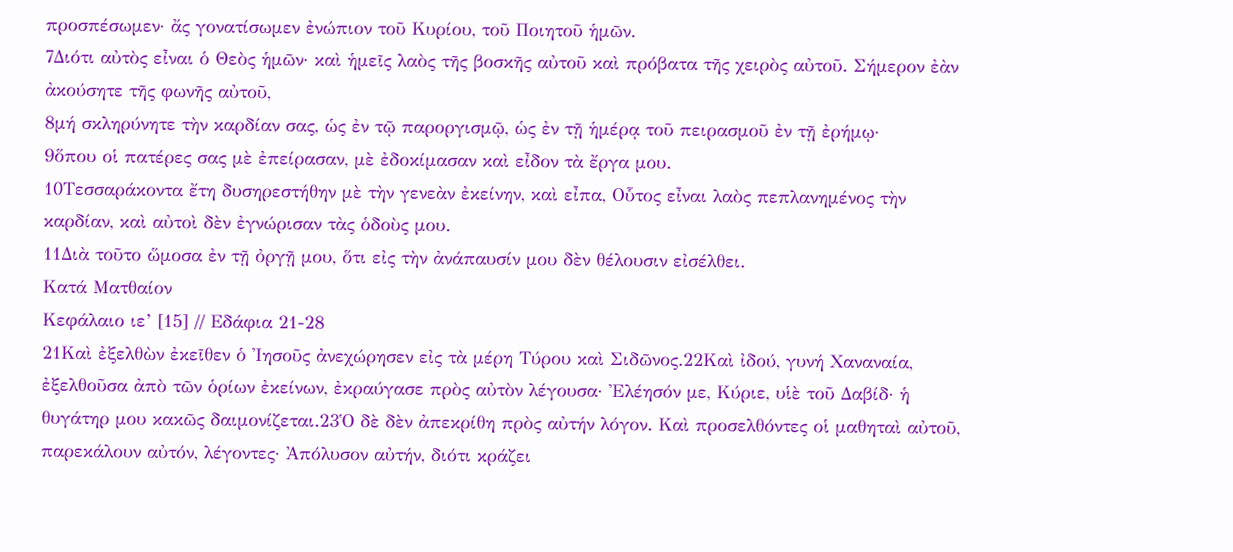προσπέσωμεν· ἄς γονατίσωμεν ἐνώπιον τοῦ Κυρίου, τοῦ Ποιητοῦ ἡμῶν.
7Διότι αὐτὸς εἶναι ὁ Θεὸς ἡμῶν· καὶ ἡμεῖς λαὸς τῆς βοσκῆς αὐτοῦ καὶ πρόβατα τῆς χειρὸς αὐτοῦ. Σήμερον ἐὰν ἀκούσητε τῆς φωνῆς αὐτοῦ,
8μή σκληρύνητε τὴν καρδίαν σας, ὡς ἐν τῷ παροργισμῷ, ὡς ἐν τῇ ἡμέρᾳ τοῦ πειρασμοῦ ἐν τῇ ἐρήμῳ·
9ὅπου οἱ πατέρες σας μὲ ἐπείρασαν, μὲ ἐδοκίμασαν καὶ εἶδον τὰ ἔργα μου.
10Τεσσαράκοντα ἔτη δυσηρεστήθην μὲ τὴν γενεὰν ἐκείνην, καὶ εἶπα, Οὗτος εἶναι λαὸς πεπλανημένος τὴν καρδίαν, καὶ αὐτοὶ δὲν ἐγνώρισαν τὰς ὁδοὺς μου.
11Διὰ τοῦτο ὥμοσα ἐν τῇ ὀργῇ μου, ὅτι εἰς τὴν ἀνάπαυσίν μου δὲν θέλουσιν εἰσέλθει.
Κατά Ματθαίον
Κεφάλαιο ιε’ [15] // Εδάφια 21-28
21Καὶ ἐξελθὼν ἐκεῖθεν ὁ Ἰησοῦς ἀνεχώρησεν εἰς τὰ μέρη Τύρου καὶ Σιδῶνος.22Καὶ ἰδού, γυνή Χαναναία, ἐξελθοῦσα ἀπὸ τῶν ὁρίων ἐκείνων, ἐκραύγασε πρὸς αὐτὸν λέγουσα· Ἐλέησόν με, Κύριε, υἱὲ τοῦ Δαβίδ· ἡ θυγάτηρ μου κακῶς δαιμονίζεται.23Ὁ δὲ δὲν ἀπεκρίθη πρὸς αὐτήν λόγον. Καὶ προσελθόντες οἱ μαθηταὶ αὐτοῦ, παρεκάλουν αὐτόν, λέγοντες· Ἀπόλυσον αὐτήν, διότι κράζει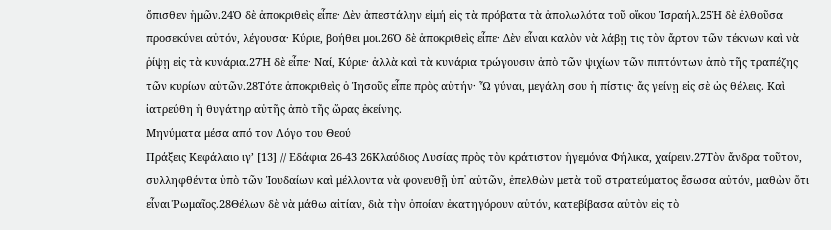ὄπισθεν ἡμῶν.24Ὁ δὲ ἀποκριθεὶς εἶπε· Δὲν ἀπεστάλην εἰμή εἰς τὰ πρόβατα τὰ ἀπολωλότα τοῦ οἴκου Ἰσραήλ.25Ἡ δὲ ἐλθοῦσα προσεκύνει αὐτόν, λέγουσα· Κύριε, βοήθει μοι.26Ὁ δὲ ἀποκριθεὶς εἶπε· Δὲν εἶναι καλὸν νὰ λάβῃ τις τὸν ἄρτον τῶν τέκνων καὶ νὰ ῥίψῃ εἰς τὰ κυνάρια.27Ἡ δὲ εἶπε· Ναί, Κύριε· ἀλλὰ καὶ τὰ κυνάρια τρώγουσιν ἀπὸ τῶν ψιχίων τῶν πιπτόντων ἀπὸ τῆς τραπέζης τῶν κυρίων αὑτῶν.28Τότε ἀποκριθεὶς ὁ Ἰησοῦς εἶπε πρὸς αὐτήν· Ὦ γύναι, μεγάλη σου ἡ πίστις· ἄς γείνῃ εἰς σὲ ὡς θέλεις. Καὶ ἰατρεύθη ἡ θυγάτηρ αὐτῆς ἀπὸ τῆς ὥρας ἐκείνης.
Μηνύματα μέσα από τον Λόγο του Θεού
Πράξεις Κεφάλαιο ιγ’ [13] // Εδάφια 26-43 26Κλαύδιος Λυσίας πρὸς τὸν κράτιστον ἡγεμόνα Φήλικα, χαίρειν.27Τὸν ἄνδρα τοῦτον, συλληφθέντα ὑπὸ τῶν Ἰουδαίων καὶ μέλλοντα νὰ φονευθῇ ὑπ᾿ αὐτῶν, ἐπελθὼν μετὰ τοῦ στρατεύματος ἔσωσα αὐτόν, μαθὼν ὅτι εἶναι Ῥωμαῖος.28Θέλων δὲ νὰ μάθω αἰτίαν, διὰ τὴν ὁποίαν ἐκατηγόρουν αὐτόν, κατεβίβασα αὐτὸν εἰς τὸ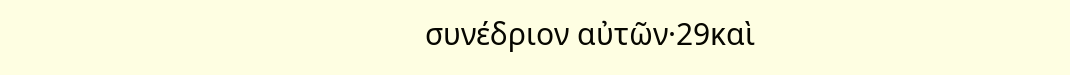συνέδριον αὐτῶν·29καὶ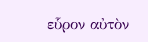εὗρον αὐτὸν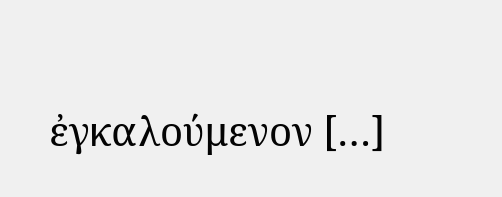ἐγκαλούμενον […]